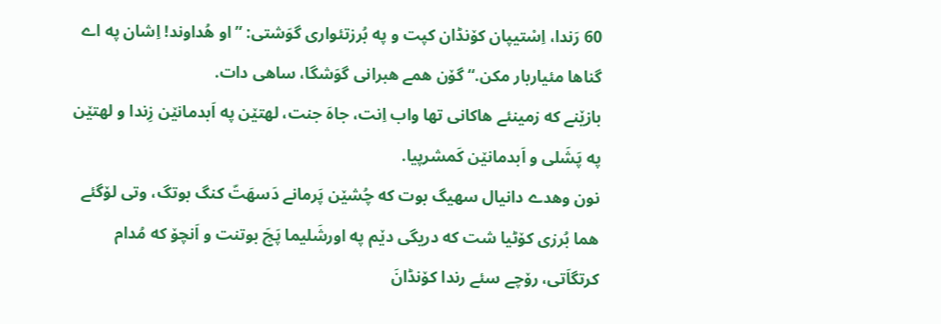60 رَندا، اِسْتیپان کۆنڈان کپت و په بُرزتئواری گوَشتی: ”او هُداوند! اِشان په اے گناها مئیاربار مکن.“ گۆن همے هبرانی گوَشگا، ساهی دات.
بازێنے که زمینئے هاکانی تها واب اِنت، جاهَ جنت، لهتێن په اَبدمانێن زِندا و لهتێن په پَشَلی و اَبدمانێن کَمشرپیا.
نون وهدے دانیال سهیگ بوت که چُشێن پَرمانے دَسهَتّ کنگ بوتگ، وتی لۆگئے هما بُرزی کۆٹیا شت که دریگی دێم په اورشَلیما پَچَ بوتنت و اَنچۆ که مُدام کرتگاَتی، رۆچے سئے رندا کۆنڈانَ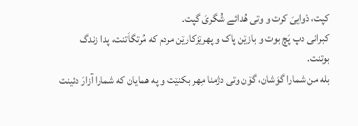کپت، دْواییَ کرت و وتی هُدائے شُگریَ گپت.
کبرانی دپ پَچ بوت و بازێن پاک و پهرێزکارێن مردم که مُرتگاَتنت، پدا زندگ بوتنت.
بله من شمارا گوَشان، گۆن وتی دژمنا مِهر بکنێت و په همایان که شمارا آزارَ دئینت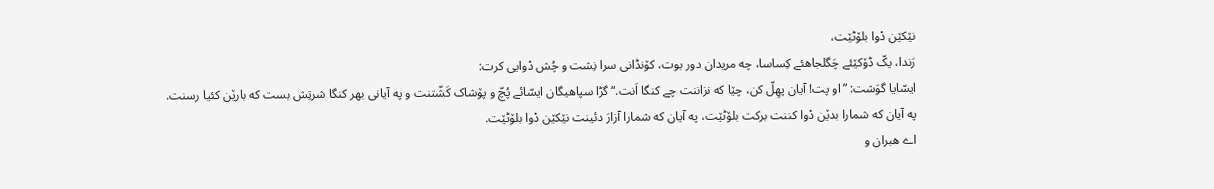نێکێن دْوا بلۆٹێت،
رَندا، یکّ ڈۆکێئے چَگلجاهئے کِساسا، چه مریدان دور بوت، کۆنڈانی سرا نِشت و چُش دْوایی کرت:
ایسّایا گوَشت: ”او پت! آیان پهِلّ کن، چێا که نزاننت چے کنگا اَنت.“ گڑا سپاهیگان ایسّائے پُچّ و پۆشاک کَشّتنت و په آیانی بهر کنگا شرتِش بست که بارێن کئیا رسنت.
په آیان که شمارا بدێن دْوا کننت برکت بلۆٹێت، په آیان که شمارا آزارَ دئینت نێکێن دْوا بلۆٹێت.
اے هبران و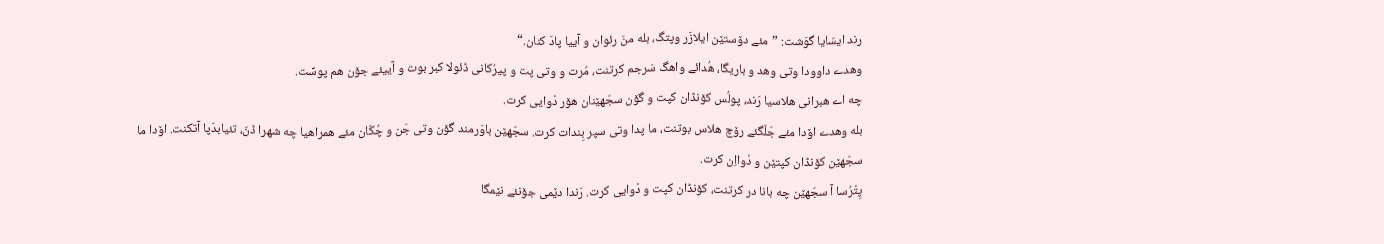رند ایسّایا گوَشت: ”مئے دۆستێن ایلازَر وپتگ، بله منَ رئوان و آییا پادَ کنان.“
وهدے داوودا وتی وهد و باریگا، هُدائے واهگ سَرجم کرتنت، مُرت و وتی پت و پیرُکانی ڈئولا کبر بوت و آییئے جۆن هم پوسِّت.
چه اے هبرانی هلاسیا رَند، پولُس کۆنڈان کپت و گۆن سجّهێنان هۆر دْوایی کرت.
بله وهدے اۆدا مئے جَلّگئے رۆچ هلاس بوتنت، ما پدا وتی سپر بِندات کرت. سجّهێن باوَرمند گۆن وتی جَن و چُکّان مئے همراهیا چه شهرا ڈنّ، تئیابدَپا آتکنت. اۆدا ما سجّهێن کۆنڈان کپتێن و دْوااِن کرت.
پِتْرُسا آ سجّهێن چه بانا در کرتنت، کۆنڈان کپت و دْوایی کرت. رَندا دێمی جۆنئے نێمگا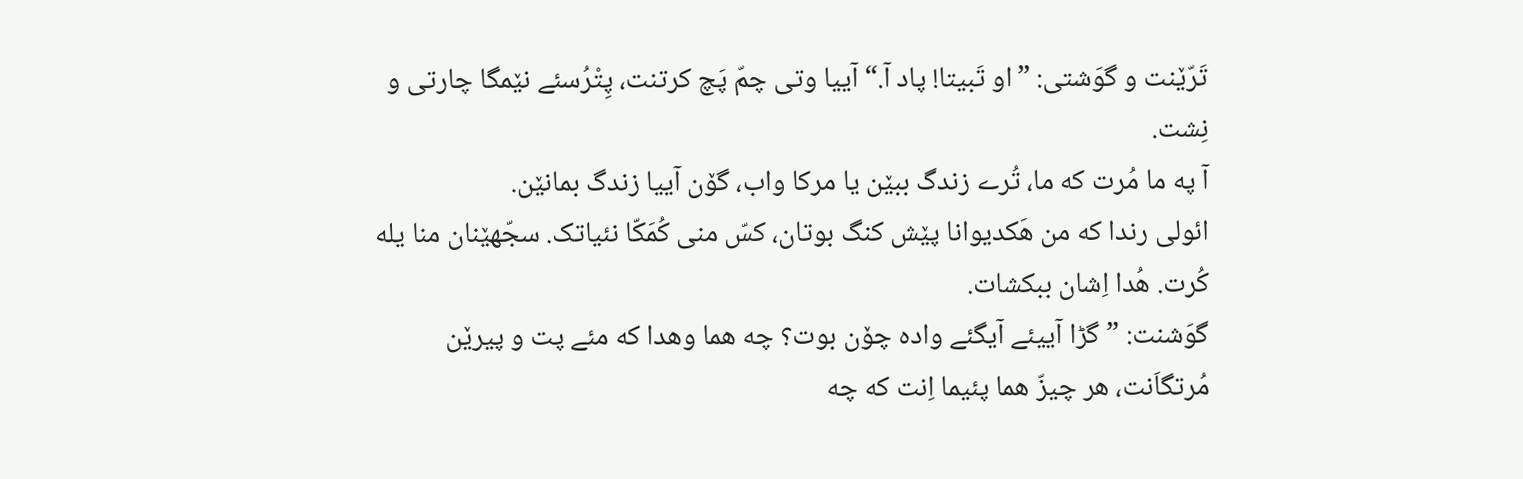تَرّێنت و گوَشتی: ”او تَبیتا! پاد آ.“ آییا وتی چمّ پَچ کرتنت، پِتْرُسئے نێمگا چارتی و نِشت.
آ په ما مُرت که ما، تُرے زندگ ببێن یا مرکا واب، گۆن آییا زندگ بمانێن.
ائولی رندا که من هَکدیوانا پێش کنگ بوتان، کسّ منی کُمَکّا نئیاتک. سجّهێنان منا یله کُرت. هُدا اِشان ببکشات.
گوَشنت: ”گڑا آییئے آیگئے واده چۆن بوت؟ چه هما وهدا که مئے پت و پیرێن مُرتگاَنت، هر چیزّ هما پئیما اِنت که چه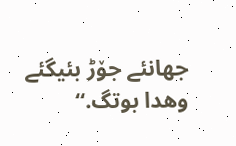جهانئے جۆڑ بئیگئے وهدا بوتگ.“